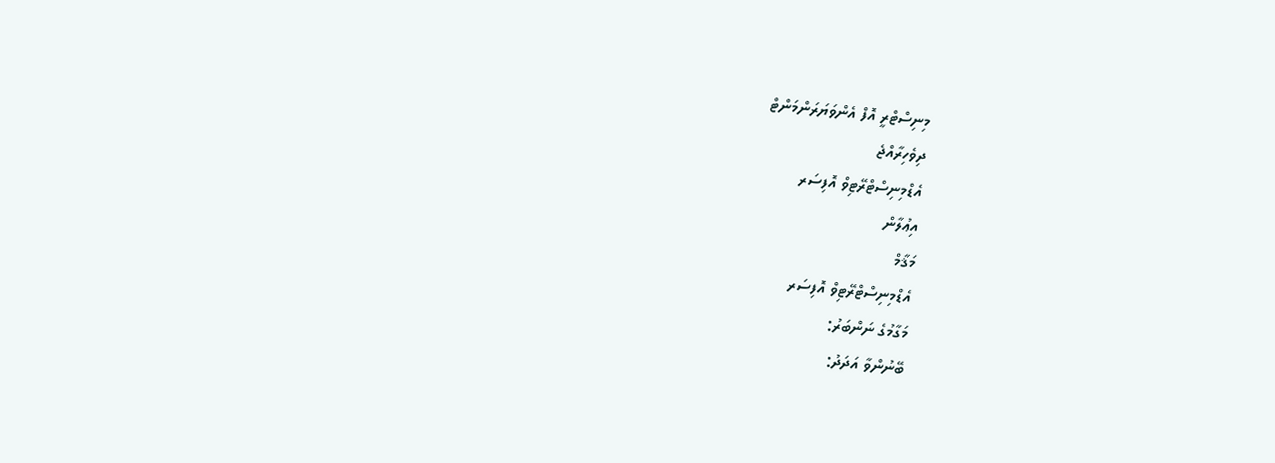މިނިސްޓްރީ އޮފް އެންވަޔަރަންމަންޓް
ދިވެހިރާއްޖެ
އެޑްމިނިސްޓްރޭޓިވް އޮފިސަރ
އިޢުލާން
މަޤާމް
އެޑްމިނިސްޓްރޭޓިވް އޮފިސަރ
މަގާމުގެ ނަންބަރު:
ބޭނުންވާ އަދަދު: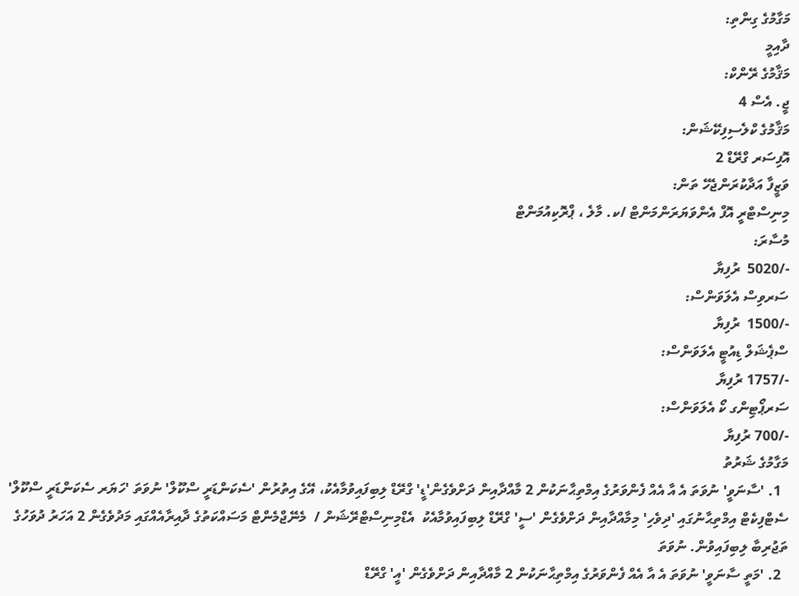މަގާމުގެ ގިންތި:
ދާއިމީ
މަޤާމުގެ ރޭންކް:
ޖީ. އެސް 4
މަޤާމުގެ ކްލެސިފިކޭޝަން:
އޮފިސަރ ގްރޭޑް 2
ވަޒީފާ އަދާކުރަންޖެހޭ ތަން:
މިނިސްޓްރީ އޮފް އެންވަޔަރަންމަންޓް /ކ. މާލެ ، ޕްރޮކިއުމަންޓް
މުސާރަ:
-/5020  ރުފިޔާ
ސަރވިސް އެލަވަންސް:
-/1500  ރުފިޔާ
ސްޕެޝަލް ޑިއުޓީ އެލަވަންސް:
-/1757 ރުފިޔާ
ސަރޕޯޓިންގ ކޯ އެލަވަންސް:
-/700 ރުފިޔާ
މަގާމުގެ ޝަރުތު
  1. 'ސާނަވީ' ނުވަތަ އެ އާ އެއް ފެންވަރުގެ އިމްތިޙާނަކުން 2 މާއްދާއިން ދަށްވެގެން'ޑީ' ގްރޭޑް ލިބިފައިވުމާއެކު، އޭގެ އިތުރުން 'ސެކަންޑަރީ ސްކޫލް' ނުވަތަ 'ހަޔަރ ސެކަންޑަރީ ސްކޫލް' ސެޓްފިކެޓް އިމްތިޙާނުގައި 'ދިވެހި' މިމާއްދާއިން ދަށްވެގެން 'ސީ' ގްރޭޑް ލިބިފައިވުމާއެކު  އެޑްމިނިސްޓްރޭޝަން /  މެނޭޖްމެންޓް މަސައްކަތުގެ ދާއިރާއެއްގައި މަދުވެގެން 2 އަހަރު ދުވަހުގެ ތަޖުރިބާ ލިބިފައިވުން. ނުވަތަ
  2. 'މަތީ ސާނަވީ' ނުވަތަ އެ އާ އެއް ފެންވަރުގެ އިމްތިޙާނަކުން 2 މާއްދާއިން ދަށްވެގެން 'އީ' ގްރޭޑް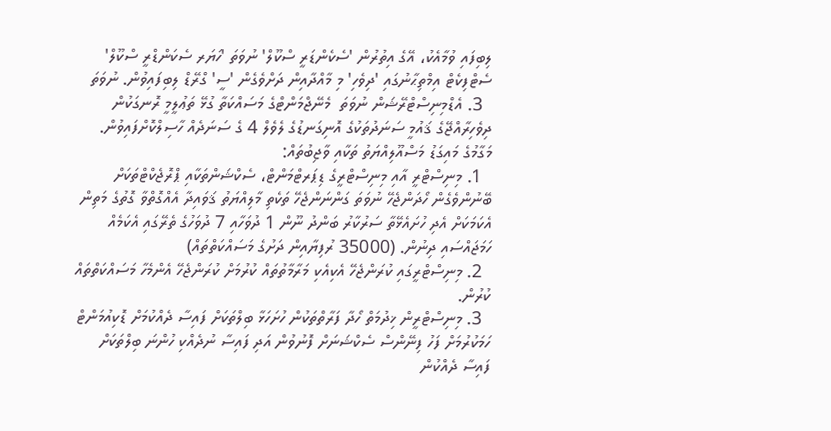ލިބިފައި ވުމާއެކު، އޭގެ އިތުރުން 'ސެކެންޑަރީ ސްކޫލް' ނުވަތަ 'ހަޔަރ ސެކަންޑްރީ ސްކޫލް' ސެޓްފިކެޓް އިމްތިޙާނުގައި 'ދިވެހި' މި މާއްދާއިން ދަށްވެގެން 'ސީ' ގްރޭޑް ލިބިފައިވުން. ނުވަތަ
  3. އެޑްމިނިސްޓްރޭޝަން ނުވަތަ  މެނޭޖްމަންޓްގެ މަސައްކަތާ ގުޅޭ ތަޢުލީމީ ރޮނގަކުން ދިވެހިރާއްޖޭގެ ޤައުމީ ސަނަދުތަކުގެ އޮނިގަނޑުގެ ލެވެލް 4 ގެ ސަނަދެއް ހާސިލްކޮށްފައިވުން.
މަގާމުގެ މައިގަޑު މަސްއޫލިއްޔަތު ތަކާއި ވާޖިބުތައް:
  1. މިނިސްޓްރީ އާއި މިނިސްޓްރީގެ ޑިޕަރޓްމަންޓް، ސެކްޝަންތަކާއި ޕްރޮޖެކްޓްތަކަށް ބޭނުންވެގެން ހޯދަންޖެހޭ ނުވަތަ ގަންނަންޖެހޭ ތަކެތި މާލިއްޔަތު ޤަވައިދާ އެއްގޮތްވާ ގޮތުގެ މަތިން އެކަމަކަށް އެދި ހުށައެޅޭތާ ސަރުކާރު ބަންދު ނޫން 1 ދުވަހާއި 7 ދުވަހުގެ ތެރޭގައި އެކަމެއް ހަމަޖައްސައި ދިނުން. (35000 ރުފިޔާއިން ދަށުގެ މަސައްކަތްތައް)
  2. މިނިސްޓްރީގައި ކުރަންޖެހޭ އެކިއެކި މަރާމާތުތައް ކުރުމަށް ކުރަންޖެހޭ އެންމެހާ މަސައްކަތްތައް ކުރުން.
  3. މިނިސްޓްރީން ޚިދުމަތް ހޯދާ ފަރާތްތަކުން ހުށަހަޅާ ބިލްތަކަށް ފައިސާ ދެއްކުމަށް ޑޮކިއުމަންޓް ހަމަކުރުމަށް ފަހު ފިނޭންސް ސެކްޝަނަށް ފޮނުވުން އަދި ފައިސާ ނުދެއްކި ހުންނަ ބިލްތަކަށް ފައިސާ ދެއްކުން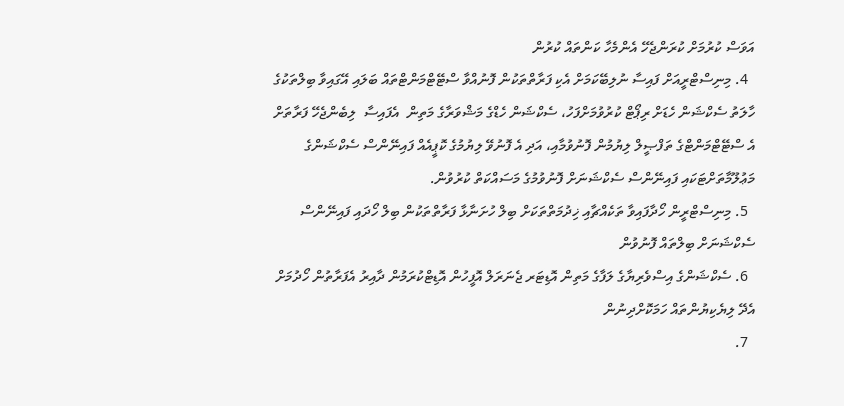އަވަސް ކުރުމަށް ކުރަންޖެހޭ އެންމެހާ ކަންތައް ކުރުން
  4. މިނިސްޓްރީއަށް ފައިސާ ނުލިބޭކަމަށް އެކި ފަރާތްތަކުން ފޮނުއްވާ ސްޓޭޓްމަންޓްތައް ބަލައި އޭގައިވާ ބިލްތަކުގެ ހާލަތު ސެކްޝަން ހެޑަށް ރިޕޯޓް ކުރުވުމަށްފަހު، ސެކްޝަން ހެޑްގެ މަޝްވަރާގެ މަތިން  އެފައިސާ  ލިބެންޖެހޭ ފަރާތަށް އެ ސްޓޭޓްމަންޓްގެ ތަފްޞީލް ލިޔުމުން ފޮނުވުމާއި، އަދި އެ ފޮނުވޭ ލިޔުމުގެ ކޮޕީއެއް ފައިނޭންސް ސެކްޝަންގެ މަޢުލޫމާތަށްޓަކައި ފައިނޭންސް ސެކްޝަނަށް ފޮނުވުމުގެ މަސައްކަތް ކުރުވުން.
  5. މިނިސްޓްރީން ހޯދާފައިވާ ތަކެއްޗާއި ޚިދުމަތްތަކަށް ބިލް ހުށަނާޅާ ފަރާތްތަކުން ބިލް ހޯދައި ފައިނޭންސް ސެކްޝަނަށް ބިލްތައް ފޮނުވުން
  6. ސެކްޝަންގެ އިސްވެރިޔާގެ ލަފާގެ މަތިން އޮޑިޓަރ ޖެނަރަލް އޮފީހުން އޮޑިޓްކުރަމުން ދާއިރު އެފަރާތުން ހޯދުމަށް އެދޭ ލިޔެކިޔުންތައް ހަމަކޮށްދިނުން
  7.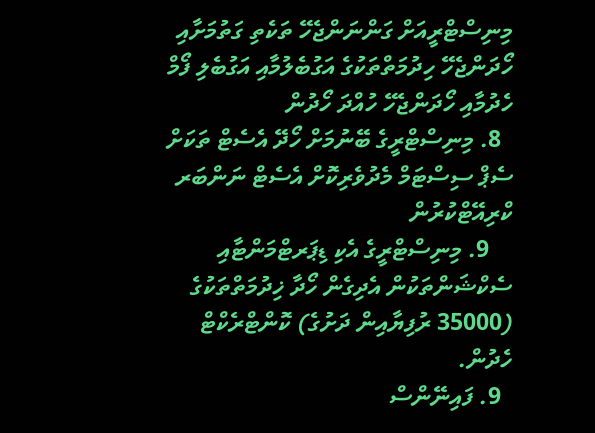މިނިސްޓްރީއަށް ގަންނަންޖެހޭ ތަކެތި ގަތުމަށާއި ހޯދަންޖެހޭ ހިދުމަތްތަކުގެ އަގުބެލުމާއި އަގުބެލި ފޯމް ހެދުމާއި ހޯދަންޖެހޭ ހުއްދަ ހޯދުން
  8. މިނިސްޓްރީގެ ބޭނުމަށް ހޯދޭ އެސެޓް ތަކަށް ސެޕް ސިސްޓަމް މެދުވެރިކޮށް އެސެޓް ނަންބަރ ކްރިއޭޓްކުރުން
    9. މިނިސްޓްރީގެ އެކި ޑިޕަރޓްމަންޓާއި ސެކްޝަންތަކުން އެދިގެން ހޯދާ ޚިދުމަތްތަކުގެ (35000 ރުފިޔާއިން ދަށުގެ) ކޮންޓްރެކްޓް ހެދުން.
  9. ފައިނޭންސް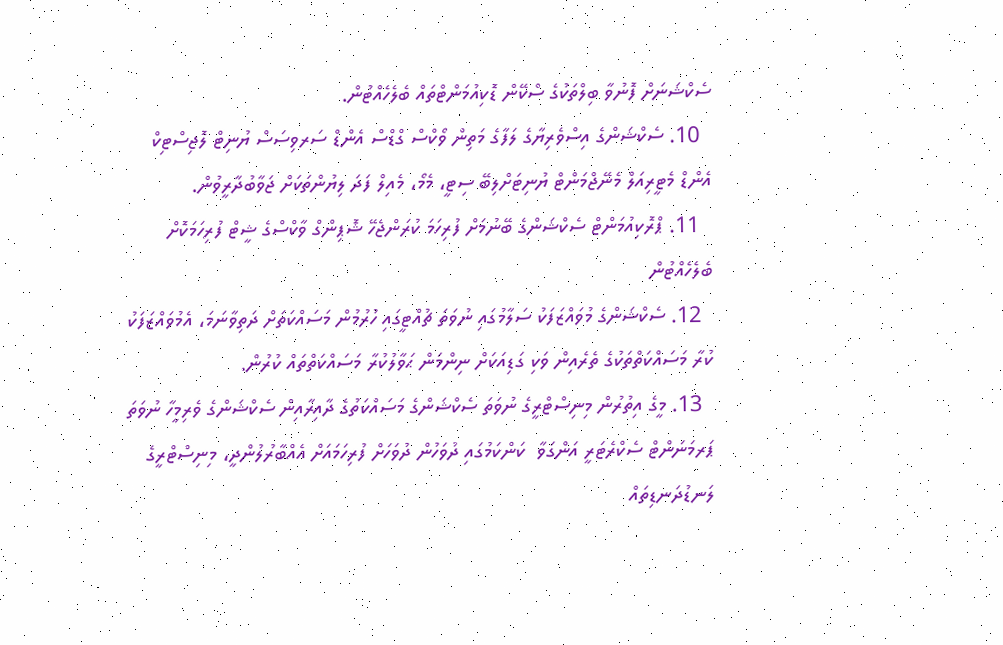ސެކްޝަނަށް ފޮނުވާ ބިލްތަކުގެ ސްކޭން ޑޮކިއުމަންޓްތައް ބެލެހެއްޓުން.
  10. ސެކްޝަންގެ އިސްވެރިޔާގެ ލަފާގެ މަތިން ވޯކްސް ގްޑްސް އެންޑް ސަރވިސަސް ޔުނިޓް ލޮޖިސްޓިކް އެންޑް މެޓީރިއަލް މެނޭޖްމަންޓް ޔުނިޓަށްލިބޭ ސިޓީ، މެމޯ، މެއިލް ފަދަ ލިޔުންތަކަށް ޖަވާބުދާރީވުން.
  11. ޕްރޮކިއުމަންޓް ސެކްޝަންގެ ބޭނުމަށް ފުރިހަމަ ކުރަންޖެހޭ ޝޮޕިންގް ވާކްސްގެ ޝީޓް ފުރިހަމަކޮށް ބެލެހެއްޓުން
  12. ސެކްޝަންގެ މުވައްޒަފަކު ސަލާމުގައި ނުވަތަ ޗުއްޓީގައި ހުރުމުން މަސައްކަތަށް ދަތިވާނަމަ، އެމުވައްޒަފަކު ކުރާ މަސައްކަތްތަކުގެ ތެރެއިން ވަކި ގަޑިއަކަށް ނިންމަން ޙަވާލުކުރާ މަސައްކަތްތައް ކުރުން.
  13. މީގެ އިތުރުން މިނިސްޓްރީގެ ނުވަތަ ސެކްޝަންގެ މަސައްކަތުގެ ދާއިރާއިން ސެކްޝަންގެ ވެރިމީހާ ނުވަތަ ޕަރމަނަންޓް ސެކްރެޓަރީ އަންގަވާ  ކަންކަމުގައި ދުވަހުން ދުވަހަށް ފުރިހަމައަށް އެއްބާރުލުންދީ، މިނިސްޓްރީގެ ލަނޑުދަނޑިތައް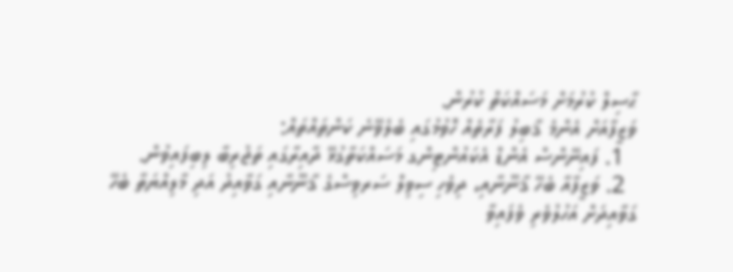ޙާސިލް ކުރުމަށް މަސައްކަތް ކުރުން.
ވަޒީފާއަށް އެންމެ ޤާބިލު ފަރާތެއް ހޮވުމުގައި ބެލެވޭނެ ކަންތައްތައް:
  1. ފައިނޭންސް އެންޑް އެކައުންޓިންގ މަސައްކަތާގުޅޭ ދާއިރާގައި ތަޖުރިބާ ލިބިފައިވުން.
  2. ވަޒީފާއާ ބެހޭ ޤާނޫނާއި، ދިވެހި ސިވިލް ސަރވިސްގެ ޤާނޫނާއި ގަވާއިދު އަދި މާލިއްޔަތާ ބެހޭ ގަވާއިދަށް އަހުލުވެރި ވެފައިވާ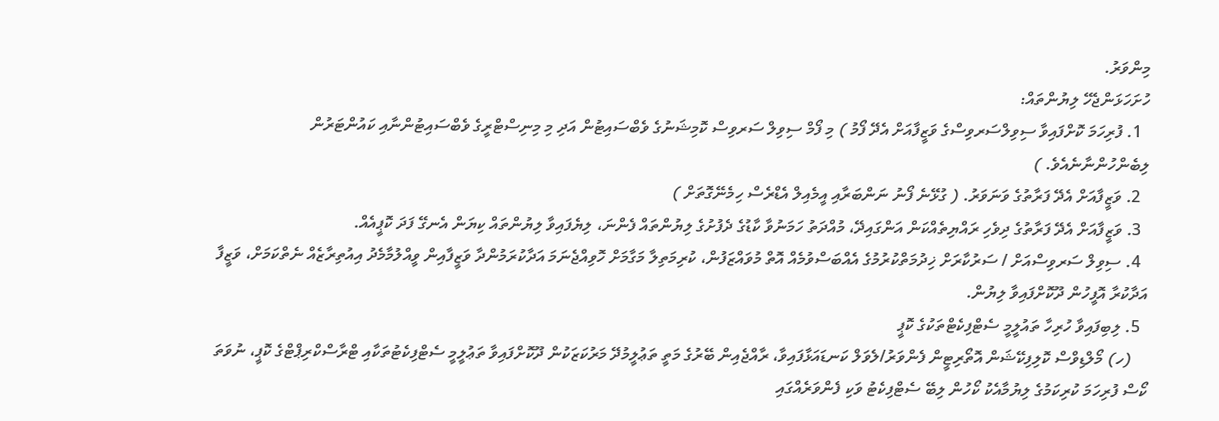މިންވަރު.
ހުށަހަޅަންޖެހޭ ލިޔުންތައް:
  1. ފުރިހަމަ ކޮށްފައިވާ ސިވިލްސަރވިސްގެ ވަޒީފާއަށް އެދޭ ފޯމު ) މި ފޯމް ސިވިލް ސަރވިސް ކޮމިޝަނުގެ ވެބްސައިޓުން އަދި މި މިނިސްޓްރީގެ ވެބްސައިޓުންނާއި ކައުންޓަރުން ލިބެންހުންނާނެއެވެ. )
  2. ވަޒީފާއަށް އެދޭ ފަރާތުގެ ވަނަވަރު. ( ގުޅޭނެ ފޯނު ނަންބަރާއި އީމެއިލް އެޑްރެސް ހިމެނޭގޮތަށް )
  3. ވަޒީފާއަށް އެދޭ ފަރާތުގެ ދިވެހި ރައްޔިތެއްކަން އަންގައިދޭ، މުއްދަތު ހަމަނުވާ ކާޑުގެ ދެފުށުގެ ލިޔުންތައް ފެންނަ، ލިޔެފައިވާ ލިޔުންތައް ކިޔަން އެނގޭ ފަދަ ކޮޕީއެއް.
  4. ސިވިލް ސަރވިސްއަށް / ސަރުކާރަށް ޚިދުމަތްކުރުމުގެ އެއްބަސްވުމެއް އޮތް މުވައްޒަފުން، ކުރިމަތިލާ މަގާމަށް ހޮވިއްޖެނަމަ އަދާކުރަމުންދާ ވަޒީފާއިން ވީއްލުމާމެދު އިއުތިރާޒެއް ނެތްކަމަށް، ވަޒީފާ އަދާކުރާ އޮފީހުން ދޫކޮށްފައިވާ ލިޔުން.
  5. ލިބިފައިވާ ހުރިހާ ތައުލީމީ ސެޓްފިކެޓްތަކުގެ ކޮޕީ
    (ހ) މޯލްޑިވްސް ކޮލިފިކޭޝަން އޮތޯރިޓީން ފެންވަރު/ލެވަލް ކަނޑައަޅާފައިވާ، ރާއްޖެއިން ބޭރުގެ މަތީ ތަޢުލީމުދޭ މަރުކަޒަކުން ދޫކޮށްފައިވާ ތަޢުލީމީ ސެޓްފިކެޓުތަކާއި ޓްރާސްކްރިޕްޓްގެ ކޮޕީ، ނުވަތަ ކޯސް ފުރިހަމަ ކުރިކަމުގެ ލިޔުމާއެކު ކޯހުން ލިބޭ ސެޓްފިކެޓު ވަކި ފެންވަރެއްގައި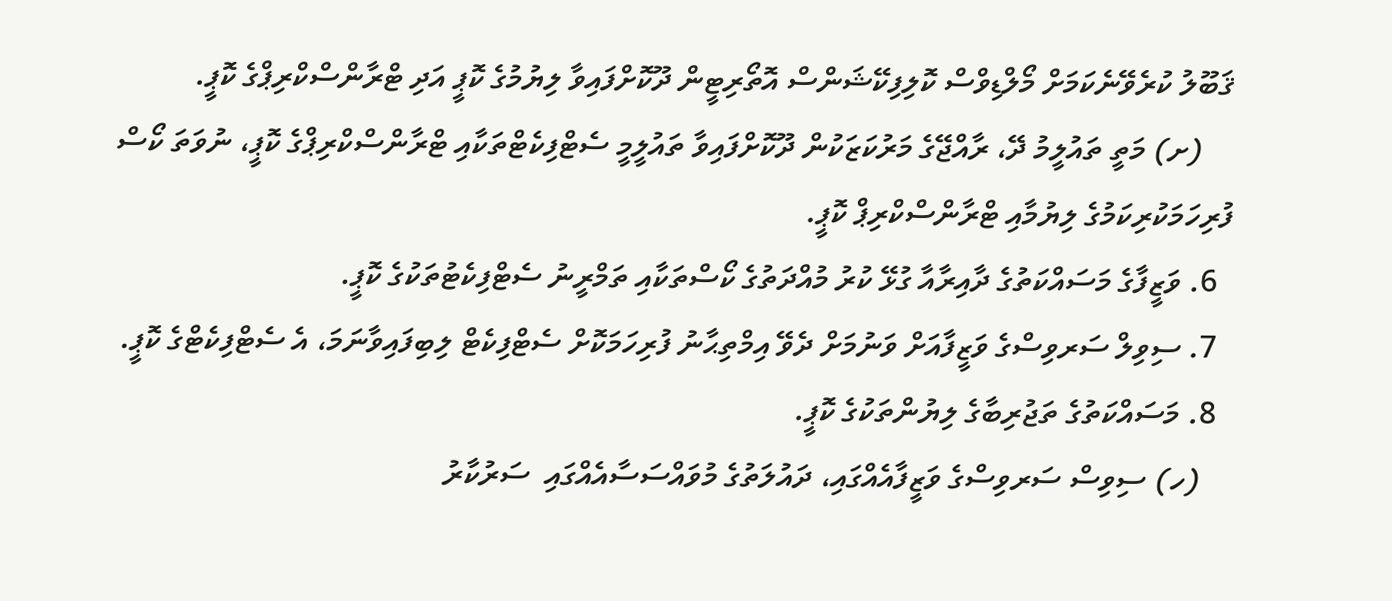ޤަބޫލު ކުރެވޭނެކަމަށް މޯލްޑިވްސް ކޮލިފިކޭޝަންސް އޮތޯރިޓީން ދޫކޮށްފައިވާ ލިޔުމުގެ ކޮޕީ އަދި ޓްރާންސްކްރިޕްގެ ކޮޕީ.
    (ށ) މަތީ ތައުލީމު ދޭ، ރާއްޖޭގެ މަރުކަޒަކުން ދޫކޮށްފައިވާ ތައުލީމީ ސެޓްފިކެޓްތަކާއި ޓްރާންސްކްރިޕްގެ ކޮޕީ، ނުވަތަ ކޯސް ފުރިހަމަކުރިކަމުގެ ލިޔުމާއި ޓްރާންސްކްރިޕް ކޮޕީ.
  6. ވަޒީފާގެ މަސައްކަތުގެ ދާއިރާއާ ގުޅޭ ކުރު މުއްދަތުގެ ކޯސްތަކާއި ތަމްރީނު ސެޓްފިކެޓުތަކުގެ ކޮޕީ.
  7. ސިވިލް ސަރވިސްގެ ވަޒީފާއަށް ވަނުމަށް ދެވޭ އިމްތިޙާނު ފުރިހަމަކޮށް ސެޓްފިކެޓް ލިބިފައިވާނަމަ، އެ ސެޓްފިކެޓްގެ ކޮޕީ.
  8. މަސައްކަތުގެ ތަޖުރިބާގެ ލިޔުންތަކުގެ ކޮޕީ.
    (ހ) ސިވިސް ސަރވިސްގެ ވަޒީފާއެއްގައި، ދައުލަތުގެ މުވައްސަސާއެއްގައި  ސަރުކާރު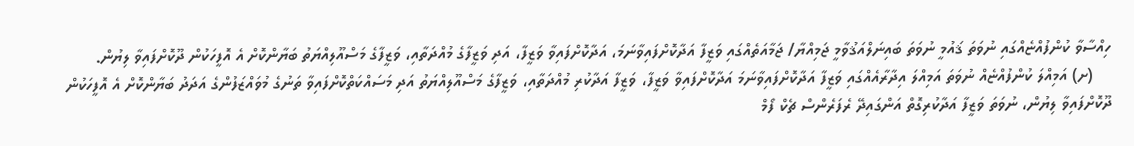ހިއްސާވާ ކުންފުއްޏެއްގައި ނުވަތަ ޤައުމީ ނުވަތަ ބައިނަލްއަޤުވާމީ ޖަމިއްޔާ/ ޖަމާއަތެއްގައި ވަޒީފާ އަދާކޮށްފައިވާނަމަ، އަދާކޮށްފައިވާ ވަޒީފާ، އަދި ވަޒީފާގެ މުއްދަތާއި، ވަޒީފާގެ މަސްއޫލިއްޔަތު ބަޔާންކޮށް އެ އޮފީހަކުން ދޫކޮށްފައިވާ ލިޔުން.
    (ށ) އަމިއްލަ ކުންފުއްޏެއް ނުވަތަ އަމިއްލަ އިދާރާއެއްގައި ވަޒީފާ އަދާކޮށްފައިވާނަމަ އަދާކޮށްފައިވާ ވަޒީފާ، ވަޒީފާ އަދާކުރި މުއްދަތާއި، ވަޒީފާގެ މަސްއޫލިއްޔަތު އަދި މަސައްކަތްކޮށްފައިވާ ތަނުގެ މުވައްޒަފުންގެ އަދަދު ބަޔާންކޮށް އެ އޮފީހަކުން ދޫކޮށްފައިވާ ލިޔުން، ނުވަތަ ވަޒީފާ އަދާކުރިގޮތް އަންގައިދޭ ރެފަރެންސް ޗެކް ފޯމް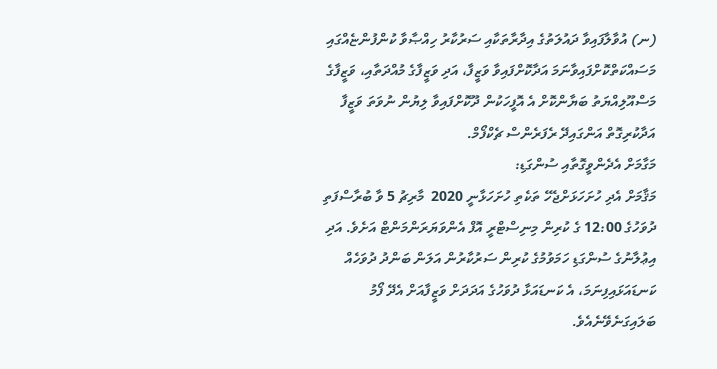(ނ) އުވާލާފައިވާ ދައުލަތުގެ އިދާރާތަކާއި ސަރުކާރު ހިއްޞާވާ ކުންފުންޏެއްގައި މަސައްކަތްކޮށްފައިވާނަމަ އަދާކޮށްފައިވާ ވަޒީފާ، އަދި ވަޒީފާގެ މުއްދަތާއި، ވަޒީފާގެ މަސްއޫލިއްޔަތު ބަޔާންކޮށް އެ އޮފީހަކުން ދޫކޮށްފައިވާ ލިޔުން ނުވަތަ ވަޒީފާ އަދާކުރިގޮތް އަންގައިދޭ ރެފަރެންސް ޗެކްފޯމް.
މަގާމަށް އެދެންވީގޮތާއި ސުންގަޑި:
މަޤާމަށް އެދި ހުށަހަޅަށްޖެހޭ ތަކެތި ހުށަހަޅާނީ 2020  މާރިޗު 5 ވާ ބުރާސްފަތި ދުވަހުގެ 12:00 ގެ ކުރިން މިނިސްޓްރީ އޮފް އެންވަޔަރަންމަންޓް އަށެވެ. އަދި އިޢުލާނުގެ ސުންގަޑި ހަމަވުމުގެ ކުރިން ސަރުކާރުން އަލަން ބަންދު ދުވަހެއް ކަނޑައަޅައިފިނަމަ، އެ ކަނޑައަޅާ ދުވަހުގެ އަދަދަށް ވަޒީފާއަށް އެދޭ ފޯމު ބަލައިގަނެވޭނެއެވެ.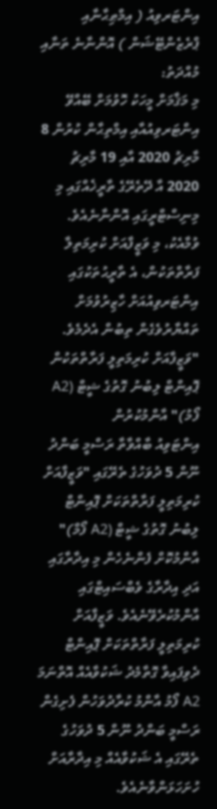އިންޓަރވިއު ( އިމްޠިޙާނާއި ޕްރެޒެންޓޭޝަން ) އޮންނާނެ ތަނާއި މުއްދަތު:
މި މަޤާމަށް މީހަކު ހޮވުމަށް ބޭއްވޭ އިންޓަރވިއުއާއި އިމްތިޙާން ކުރުން 8 މާރިޗު 2020 އާއި 19 މާރިޗު 2020 އާ ދޭތެރޭގެ ތާރީޚެއްގައި މި މިނިސްޓްރީގައި އޮންނާނެއެވެ. ވުމާއެކު، މި ވަޒީފާއަށް ކުރިމަތިލާ ފަރާތްތަކުން، އެ ތާރީޙުތަކުގައި އިންޓަރވިއުއަށް ހާޒިރުވުމަށް ތައްޔާރުވެގެން ތިބުން އެދެމެވެ.
"ވަޒީފާއަށް ކުރިމަތިލީ ފަރާތްތަކުން ޕޮއިންޓް ލިބުނު ގޮތުގެ ޝީޓް (A2 ފޯމު)" އާންމުކުރުން
އިންޓަވިއު ބާއްވާތާ ރަސްމީ ބަންދު ނޫން 5 ދުވަހުގެ ތެރޭގައި "ވަޒީފާއަށް ކުރިމަތިލީ ފަރާތްތަކަށް ޕޮއިންޓް ލިބުނު ގޮތުގެ ޝީޓް (A2 ފޯމް)" އާންމުކޮށް ފެންނެހެން މި އިދާރާގައި އަދި އިދާރާގެ ވެބްސައިޓްގައި އާންމުކުރެވޭނެއެވެ. ވަޒީފާއަށް ކުރިމަތިލީ ފަރާތްތަކަށް ޕޮއިންޓް ދެވިފައިވާ ގޮތާމެދު ޝަކުވާއެއް އޮތްނަމަ A2 ފޯމު އާންމު ކުރާދުވަހުން ފެށިގެން ރަސްމީ ބަންދު ނޫން 5 ދުވަހުގެ ތެރޭގައި އެ ޝަކުވާއެއް މި އިދާރާއަށް ހުށަހަޅަންވާނެއެވެ.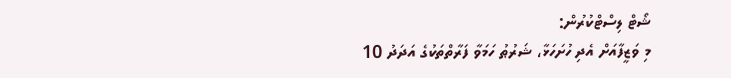ޝޯޓް ލިސްޓްކުރުން:
މި ވަޒީފާއަށް އެދި ހުށަހަޅާ، ޝަރުޠު ހަމަވާ ފަރާތްތަކުގެ އަދަދު 10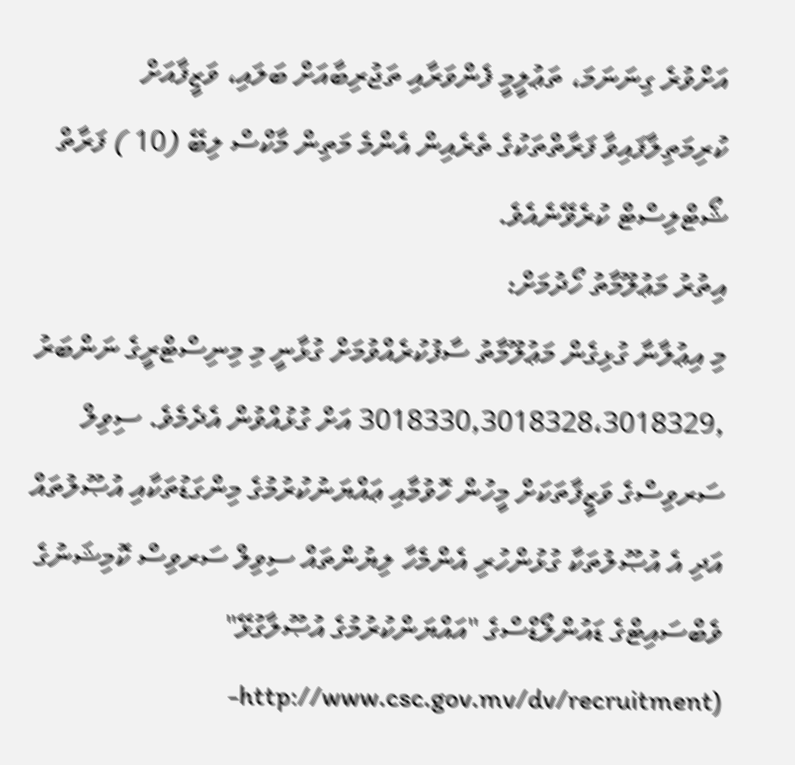އަށްވުރެ ގިނަނަމަ، ތަޢުލީމީ ފެންވަރާއި ތަޖުރިބާއަށް ބަލައި، ވަޒީފާއަށް ކުރިމަތިލާފައިވާ ފަރާތްތަކުގެ ތެރެއިން އެންމެ މަތިން މާކްސް ލިބޭ (10 ) ފަރާތް ޝޯޓްލިސްޓް ކުރެވޭނެއެވެ.
އިތުރު މަޢުލޫމާތު ހޯދުމަށް:
މި އިޢުލާނާ ގުޅިގެން މަޢުލޫމާތު ސާފުކުރެއްވުމަށް ގުޅާނީ މި މިނިސްޓްރީގެ ނަންބަރު ,3018330,3018328،3018329 އަށް ގުޅުއްވުން އެދެމެވެ. ސިވިލް ސަރވިސްގެ ވަޒީފާތަކަށް މީހުން ހޮވުމާއި ޢައްޔަނުކުރުމުގެ މިންގަޑުތަކާއި އުޞޫލުތައް އަދި އެ އުޞޫލުތަކާ ގުޅުންހުރި އެންމެހާ ލިޔުންތައް ސިވިލް ސަރވިސް ކޮމިޝަނުގެ ވެބްސައިޓްގެ ޑައުންލޯޑްސްގެ "އައްޔަންކުރުމުގެ އުޞޫލާގުޅޭ" (http://www.csc.gov.mv/dv/recruitment-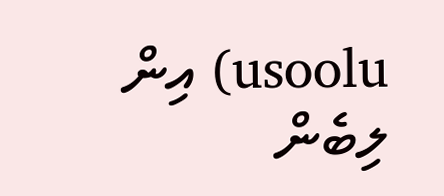usoolu) އިން ލިބެން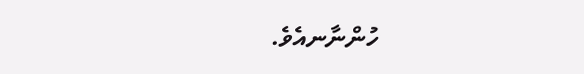ހުންނާނއެވެ.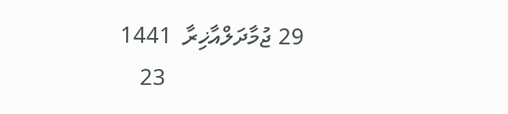29 ޖުމާދަލްއާޚިރާ  1441
                        23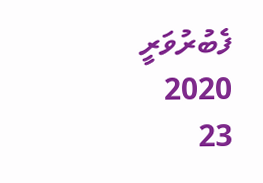ފެބުރުވަރީ    2020
23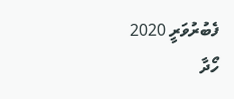ފެބުރުވަރީ 2020
ހޯދާ